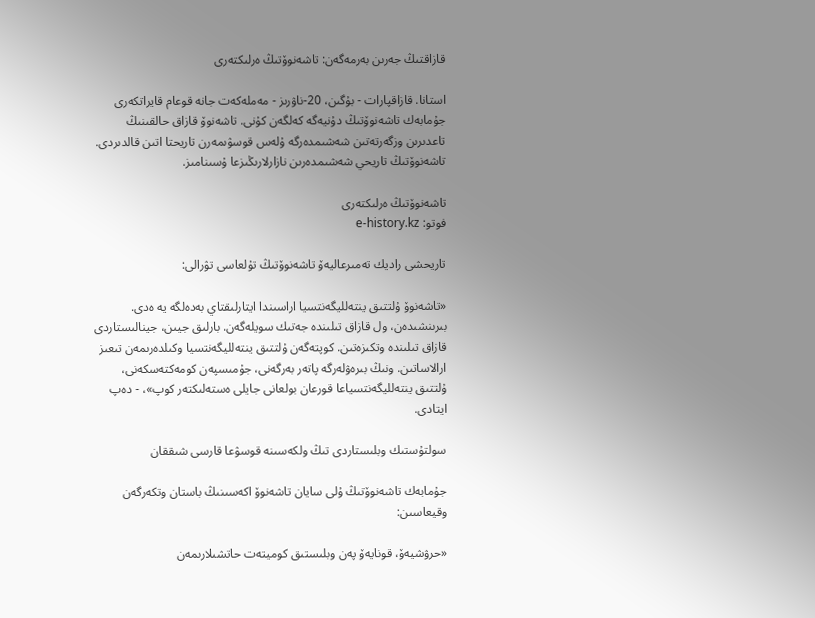قازاقتىڭ جەرىن بەرمەگەن: تاشەنوۆتىڭ ەرلىكتەرى

استانا. قازاقپارات - بۇگىن، 20-ناۋرىز - مەملەكەت جانە قوعام قايراتكەرى جۇمابەك تاشەنوۆتىڭ دۇنيەگە كەلگەن كۇنى. تاشەنوۆ قازاق حالقىنىڭ تاعدىرىن وزگەرتەتىن شەشىمدەرگە ۇلەس قوسۋىمەرن تاريحتا اتىن قالدىردى. تاشەنوۆتىڭ تاريحي شەشىمدەرىن نازارلارىڭىزعا ۇسىنامىز.

تاشەنوۆتىڭ ەرلىكتەرى
فوتو: e-history.kz

تاريحشى راديك تەمىرعاليەۆ تاشەنوۆتىڭ تۇلعاسى تۋرالى:

«تاشەنوۆ ۇلتتىق ينتەلليگەنتسيا اراسىندا ايتارلىقتاي بەدەلگە يە ەدى. بىرىنشىدەن، ول قازاق تىلىندە جەتىك سويلەگەن. بارلىق جيىن، جينالىستاردى قازاق تىلىندە وتكىزەتىن. كوپتەگەن ۇلتتىق ينتەلليگەنتسيا وكىلدەرىمەن تىعىز ارالاساتىن. ونىڭ بىرەۋلەرگە پاتەر بەرگەنى، جۇمىسپەن كومەكتەسكەنى، ۇلتتىق ينتەلليگەنتسياعا قورعان بولعانى جايلى ەستەلىكتەر كوپ»، - دەپ ايتادى.

سولتۇستىك وبلىستاردى تىڭ ولكەسىنە قوسۋعا قارسى شىققان

جۇمابەك تاشەنوۆتىڭ ۇلى سايان تاشەنوۆ اكەسىنىڭ باستان وتكەرگەن وقيعاسىن:

«حرۋشيەۆ، قونايەۆ پەن وبلىستىق كوميتەت حاتشىلارىمەن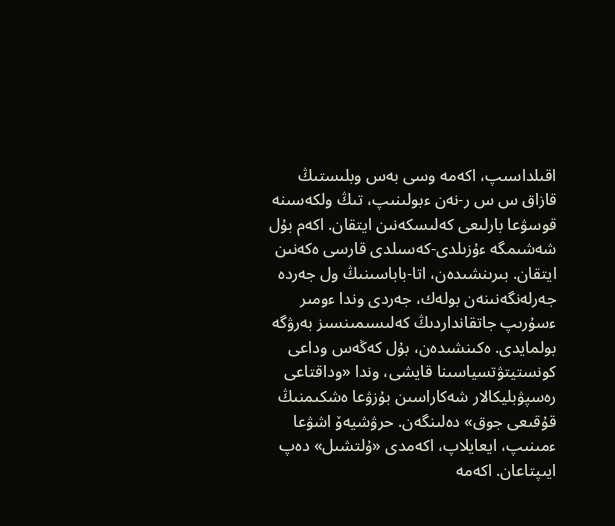اقىلداسىپ، اكەمە وسى بەس وبلىستىڭ قازاق س س ر-نەن ءبولىنىپ، تىڭ ولكەسىنە قوسۋعا بارلىعى كەلىسكەنىن ايتقان. اكەم بۇل شەشىمگە ءۇزىلدى-كەسىلدى قارسى ەكەنىن ايتقان. بىرىنشىدەن، اتا-باباسىنىڭ ول جەردە جەرلەنگەنىنەن بولەك، جەردى وندا ءومىر ءسۇرىپ جاتقانداردىڭ كەلىسىمىنسىز بەرۋگە بولمايدى. ەكىنشىدەن، بۇل كەڭەس وداعى كونستيتۋتسياسىنا قايشى، وندا «وداقتاعى رەسپۋبليكالار شەكاراسىن بۇزۋعا ەشكىمنىڭ قۇقىعى جوق» دەلىنگەن. حرۋشيەۆ اشۋعا ءمىنىپ، ايعايلاپ، اكەمدى «ۇلتشىل» دەپ ايىپتاعان. اكەمە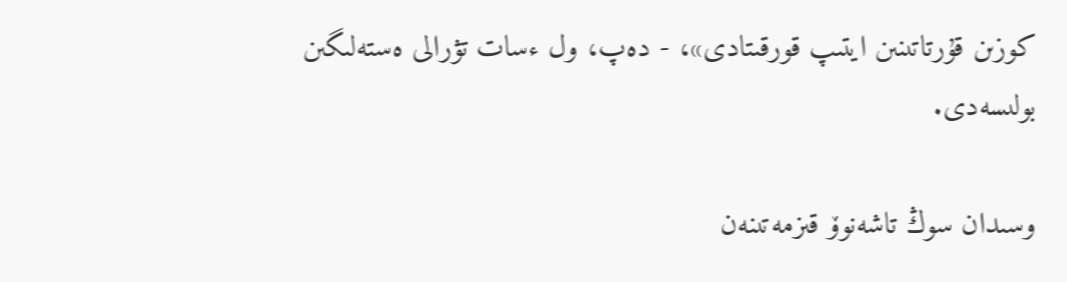كوزىن قۇرتاتىنىن ايتىپ قورقىتادى»، - دەپ، ول ءسات تۋرالى ەستەلىگىن بولىسەدى.

وسىدان سوڭ تاشەنوۆ قىزمەتىنەن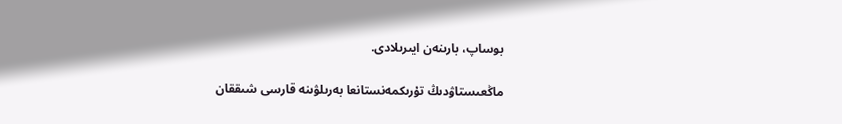بوساپ، بارىنەن ايىرىلادى.

ماڭعىستاۋدىڭ تۇرىكمەنستانعا بەرىلۋىنە قارسى شىققان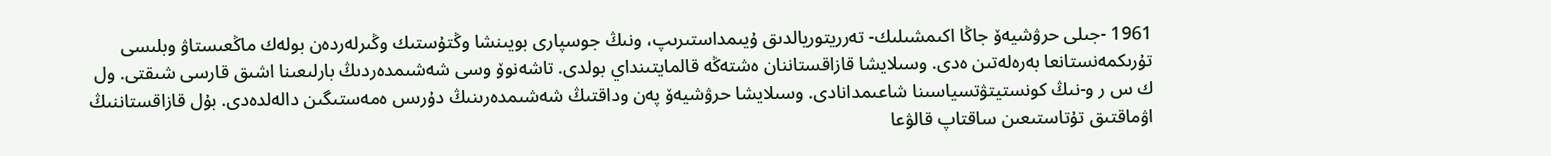1961 -جىلى حرۋشيەۆ جاڭا اكىمشىلىك- تەرريتوريالدىق ۇيىمداستىرىپ، ونىڭ جوسپارى بويىنشا وڭتۇستىك وڭىرلەردەن بولەك ماڭعىستاۋ وبلىسى تۇرىكمەنستانعا بەرەلەتىن ەدى. وسىلايشا قازاقستاننان ەشتەڭە قالمايتىنداي بولدى. تاشەنوۆ وسى شەشىمدەردىڭ بارلىعىنا اشىق قارسى شىقتى. ول ك س ر و-نىڭ كونستيتۋتسياسىنا شاعىمدانادى. وسىلايشا حرۋشيەۆ پەن وداقتىڭ شەشىمدەرىنىڭ دۇرىس ەمەستىگىن دالەلدەدى. بۇل قازاقستاننىڭ اۋماقتىق تۇتاستىعىن ساقتاپ قالۋعا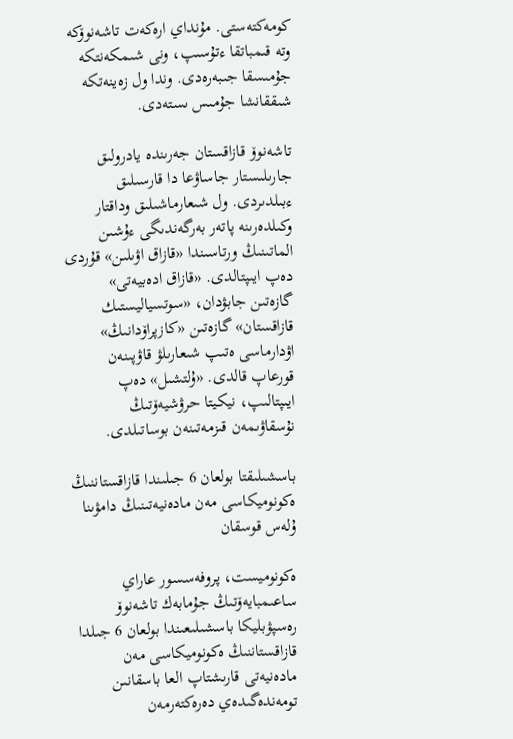كومەكتەستى. مۇنداي ارەكەت تاشەنوۆكە وتە قىمباتقا ءتۇسىپ، ونى شىمكەنتكە جۇمىسقا جىبەرەدى. وندا ول زەينەتكە شىققانشا جۇمىس ىستەدى.

تاشەنوۆ قازاقستان جەرىندە يادرولىق جارىلىستار جاساۋعا دا قارسىلىق ءبىلدىردى. ول شىعارماشىلىق وداقتار وكىلدەرىنە پاتەر بەرگەندىگى ءۇشىن الماتىنىڭ ورتاسىندا «قازاق اۋىلىن» قۇردى دەپ ايىپتالدى. «قازاق ادەبيەتى» گازەتىن جابۋدان، «سوتسياليستىك قازاقستان» گازەتىن «كازپراۆدانىڭ» اۋدارماسى ەتىپ شىعارىلۋ قاۋپىنەن قورعاپ قالدى. «ۇلتشىل» دەپ ايىپتالىپ، نيكيتا حرۋشيەۆتىڭ نۇسقاۋىمەن قىزمەتىنەن بوساتىلدى.

باسشىلىقتا بولعان 6 جىلىندا قازاقستاننىڭ ەكونوميكاسى مەن مادەنيەتىنىڭ دامۋىنا ۇلەس قوسقان

ەكونوميست، پروفەسسور عاراي ساعىمبايەۆتىڭ جۇمابەك تاشەنوۆ رەسپۋبليكا باسشىلىعىندا بولعان 6 جىلدا قازاقستاننىڭ ەكونوميكاسى مەن مادەنيەتى قارىشتاپ العا باسقانىن تومەندەگىدەي دەرەكتەرمەن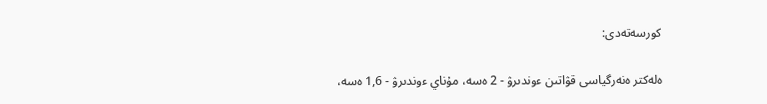كورسەتەدى:

ەلەكتر ەنەرگياسى قۋاتىن ءوندىرۋ - 2 ەسە، مۇناي ءوندىرۋ - 1,6 ەسە،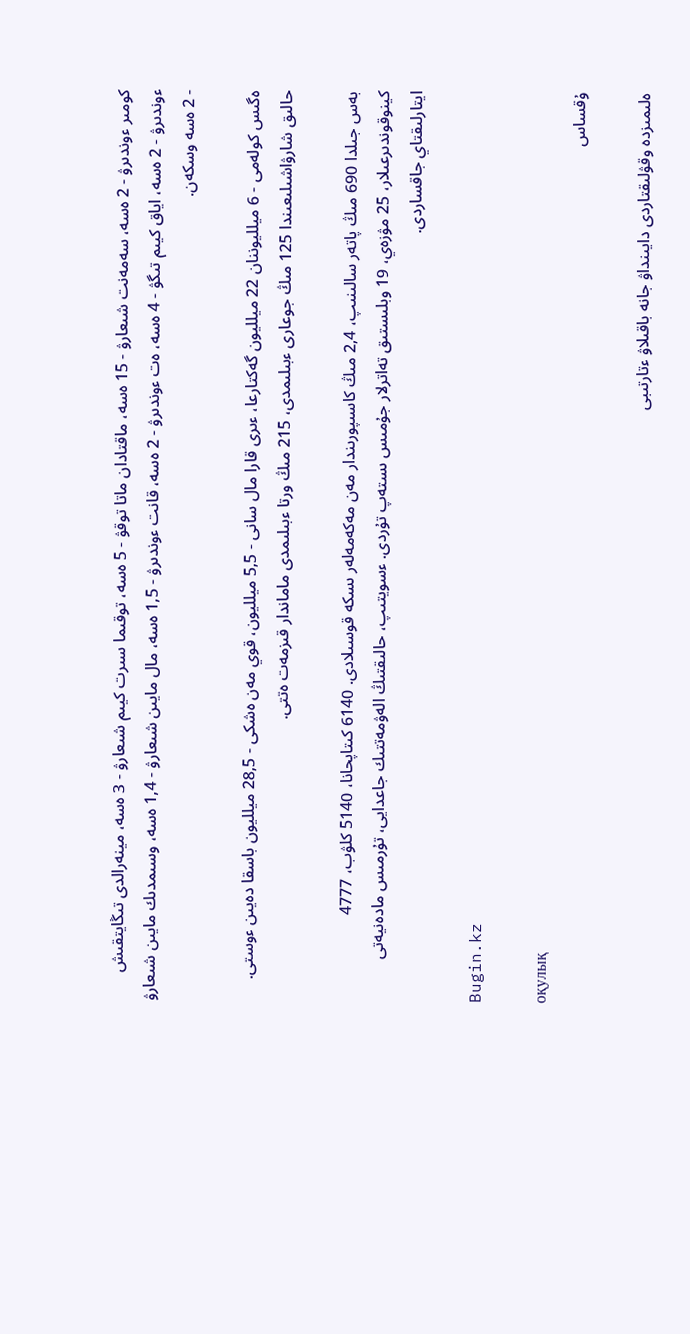كومىر ءوندىرۋ - 2 ەسە، سەمەنت شىعارۋ - 15 ەسە، ماقتادان ماتا توقۋ - 5 ەسە، توقىما سىرت كيىم شىعارۋ - 3 ەسە، مينەرالدى تىڭايتقىش ءوندىرۋ - 2 ەسە، اياق كيىم تىگۋ - 4 ەسە، ەت ءوندىرۋ - 2 ەسە، قانت ءوندىرۋ - 1,5 ەسە، مال مايىن شىعارۋ - 1,4 ەسە، وسىمدىك مايىن شىعارۋ - 2 ەسە وسكەن.

ەگىس كولەمى - 6 ميلليوننان 22 ميلليون گەكتارعا، ءىرى قارا مال سانى - 5,5 ميلليون، قوي مەن ەشكى - 28,5 ميلليون باسقا دەيىن ءوستى. حالىق شارۋاشىلىعىندا 125 مىڭ جوعارى ءبىلىمدى، 215 مىڭ ورتا ءبىلىمدى ماماندار قىزمەت ەتتى.

بەس جىلدا 690 مىڭ پاتەر سالىنىپ، 2,4 مىڭ كاسىپورىندار مەن مەكەمەلەر ىسكە قوسىلادى. 6140 كىتاپحانا، 5140 كلۋب، 4777 كينوقوندىرعىلار، 25 مۋزەي، 19 وبلىستىق تەاترلار جۇمىس ىستەپ تۇردى. ءسويتىپ، حالىقتىڭ الەۋمەتتىك جاعدايى، تۇرمىس مادەنيەتى ايتارلىقتاي جاقساردى.

Bugin.kz

оқулық
ۇقساس

ەلىمىزدە وقۋلىقتاردى دايىنداۋ جانە باقىلاۋ ءتارتىبى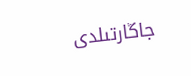جاڭارتىلدى